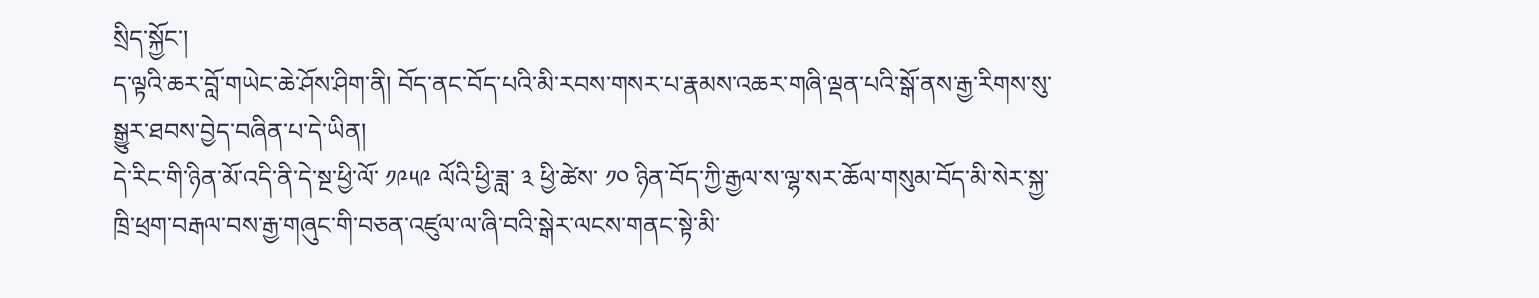སྲིད་སྐྱོང་།
ད་ལྟའི་ཆར་བློ་གཡེང་ཆེ་ཤོས་ཤིག་ནི། བོད་ནང་བོད་པའི་མི་རབས་གསར་པ་རྣམས་འཆར་གཞི་ལྡན་པའི་སྒོ་ནས་རྒྱ་རིགས་སུ་སྒྱུར་ཐབས་བྱེད་བཞིན་པ་དེ་ཡིན།
དེ་རིང་གི་ཉིན་མོ་འདི་ནི་དེ་སྔ་ཕྱི་ལོ་ ༡༩༥༩ ལོའི་ཕྱི་ཟླ་ ༣ ཕྱི་ཚེས་ ༡༠ ཉིན་བོད་ཀྱི་རྒྱལ་ས་ལྷ་སར་ཆོལ་གསུམ་བོད་མི་སེར་སྐྱ་ཁྲི་ཕྲག་བརྒལ་བས་རྒྱ་གཞུང་གི་བཅན་འཛུལ་ལ་ཞི་བའི་སྒེར་ལངས་གནང་སྟེ་མི་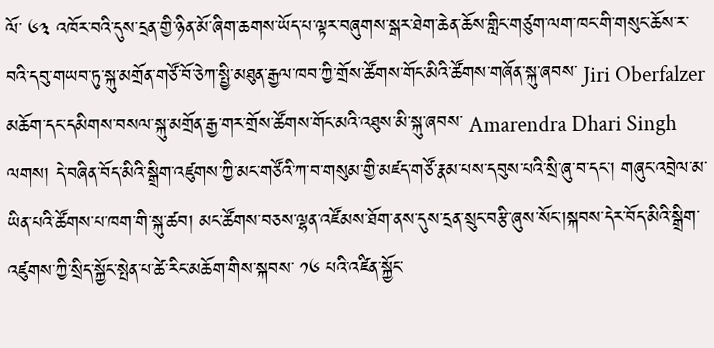ལོ་ ༦༣ འཁོར་བའི་དུས་དྲན་གྱི་ཉིན་མོ་ཞིག་ཆགས་ཡོད་པ་ལྟར་བཞུགས་སྒར་ཐེག་ཆེན་ཆོས་གླིང་གཙུག་ལག་ཁང་གི་གསུང་ཆོས་ར་བའི་དབུ་གཡབ་ཏུ་སྐུ་མགྲོན་གཙོ་བོ་ཅེཀ་སྤྱི་མཐུན་རྒྱལ་ཁབ་ཀྱི་གྲོས་ཚོགས་གོང་མིའི་ཚོགས་གཞོན་སྐུ་ཞབས་ Jiri Oberfalzer མཆོག་དང་དམིགས་བསལ་སྐུ་མགྲོན་རྒྱ་གར་གྲོས་ཚོགས་གོང་མའི་འཐུས་མི་སྐུ་ཞབས་ Amarendra Dhari Singh ལགས། དེ་བཞིན་བོད་མིའི་སྒྲིག་འཛུགས་ཀྱི་མང་གཙོའི་ཀ་བ་གསུམ་གྱི་མཛད་གཙོ་རྣམ་པས་དབུས་པའི་སྲི་ཞུ་བ་དང་། གཞུང་འབྲེལ་མ་ཡིན་པའི་ཚོགས་པ་ཁག་གི་སྐུ་ཚབ། མང་ཚོགས་བཅས་ལྷན་འཛོམས་ཐོག་ནས་དུས་དྲན་སྲུང་བརྩི་ཞུས་སོང་།སྐབས་དེར་བོད་མིའི་སྒྲིག་འཛུགས་ཀྱི་སྲིད་སྐྱོང་སྤེན་པ་ཚེ་རིང་མཆོག་གིས་སྐབས་ ༡༦ པའི་འཛིན་སྐྱོང་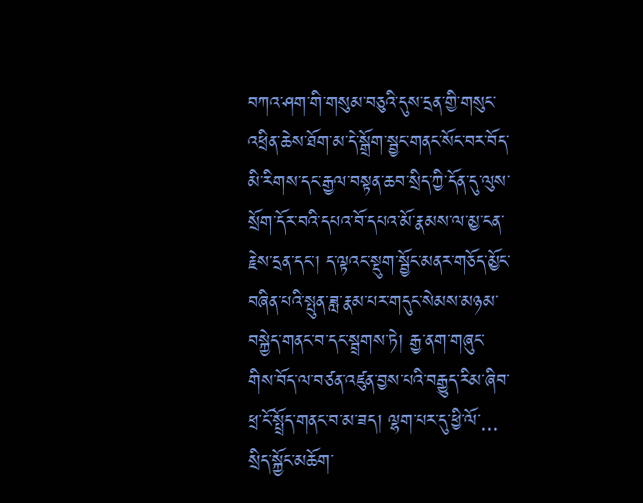བཀའ་ཤག་གི་གསུམ་བཅུའི་དུས་དྲན་གྱི་གསུང་འཕྲིན་ཆེས་ཐོག་མ་དེ་སྒྲོག་སྦྱང་གནང་སོང་བར་བོད་མི་རིགས་དང་རྒྱལ་བསྟན་ཆབ་སྲིད་ཀྱི་དོན་དུ་ལུས་སྲོག་དོར་བའི་དཔའ་བོ་དཔའ་མོ་རྣམས་ལ་མྱ་ངན་རྗེས་དྲན་དང་། ད་ལྟའང་སྡུག་སྦྱོང་མནར་གཅོད་མྱོང་བཞིན་པའི་སྤུན་ཟླ་རྣམ་པར་གདུང་སེམས་མཉམ་བསྐྱེད་གནང་བ་དང་སྦྲགས་ཏེ། རྒྱ་ནག་གཞུང་གིས་བོད་ལ་བཙན་འཛུན་བྱས་པའི་བརྒྱུད་རིམ་ཞིབ་ཕྲ་ངོ་སྤྲོད་གནང་བ་མ་ཟད། ལྷག་པར་དུ་ཕྱི་ལོ་...
སྲིད་སྐྱོང་མཆོག་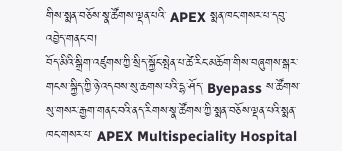གིས་སྨན་བཅོས་སྣ་ཚོགས་ལྡན་པའི་ APEX སྨན་ཁང་གསར་པ་དབུ་འབྱེད་གནང་བ།
བོད་མིའི་སྒྲིག་འཛུགས་ཀྱི་སྲིད་སྐྱོང་སྤེན་པ་ཚེ་རིང་མཆོག་གིས་བཞུགས་སྒར་གངས་སྐྱིད་ཀྱི་ཉེ་འདབས་སུ་ཆགས་པའི་དྷ་ཤོད་ Byepass ས་ཚོགས་སུ་གསར་རྒྱག་གནང་བའི་ནད་རིགས་སྣ་ཚོགས་ཀྱི་སྨན་བཅོས་ལྡན་པའི་སྨན་ཁང་གསར་པ་ APEX Multispeciality Hospital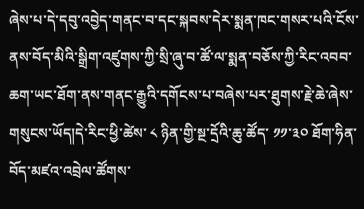ཞེས་པ་དེ་དབུ་འབྱེད་གནང་བ་དང་སྐབས་དེར་སྨན་ཁང་གསར་པའི་ངོས་ནས་བོད་མིའི་སྒྲིག་འཛུགས་ཀྱི་སྲི་ཞུ་བ་ཚོ་ལ་སྨན་བཅོས་ཀྱི་རིང་འབབ་ཆག་ཡང་ཐོག་ནས་གནང་རྒྱུའི་དགོངས་པ་བཞེས་པར་ཐུགས་རྗེ་ཆེ་ཞེས་གསུངས་ཡོད།དེ་རིང་ཕྱི་ཚེས་ ༨ ཉིན་གྱི་སྔ་དྲོའི་ཆུ་ཚོད་ ༡༡་༣༠ ཐོག་ཧིན་བོད་མཛའ་འབྲེལ་ཚོགས་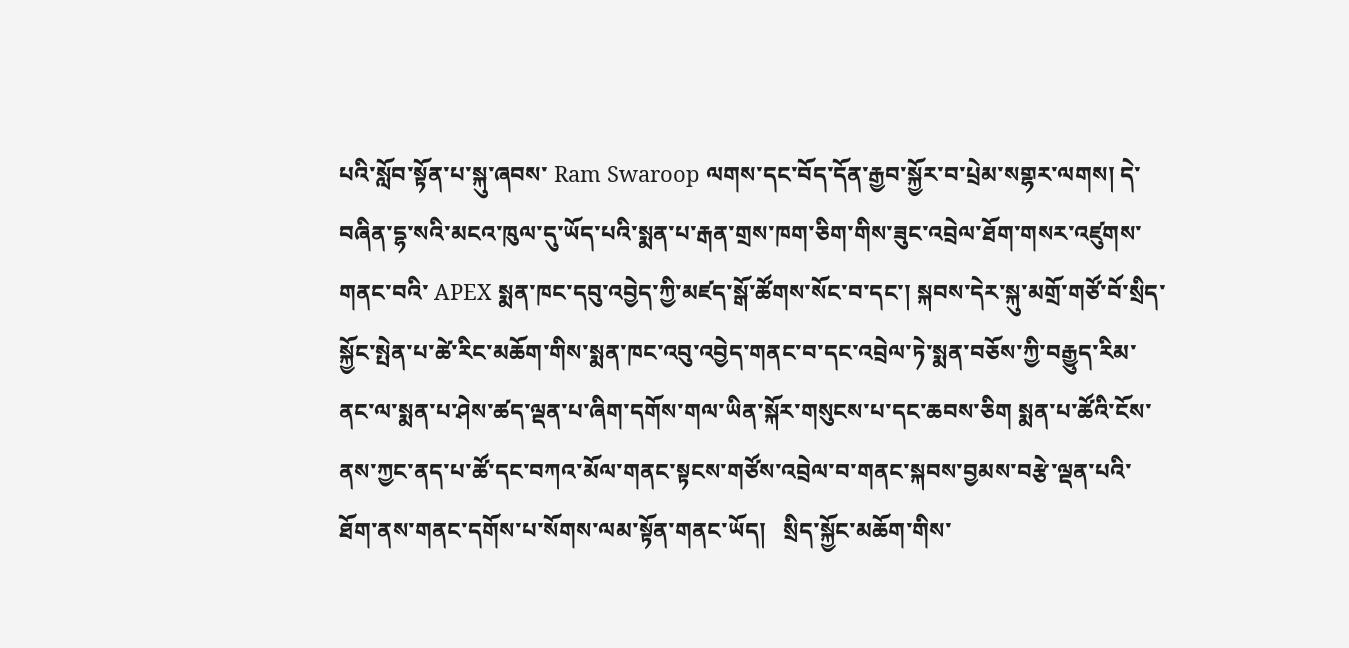པའི་སློབ་སྟོན་པ་སྐུ་ཞབས་ Ram Swaroop ལགས་དང་བོད་དོན་རྒྱབ་སྐྱོར་བ་པྲེམ་སགྷར་ལགས། དེ་བཞིན་དྷ་སའི་མངའ་ཁུལ་དུ་ཡོད་པའི་སྨན་པ་རྒན་གྲས་ཁག་ཅིག་གིས་ཟུང་འབྲེལ་ཐོག་གསར་འཛུགས་གནང་བའི་ APEX སྨན་ཁང་དབུ་འབྱེད་ཀྱི་མཛད་སྒོ་ཚོགས་སོང་བ་དང་། སྐབས་དེར་སྐུ་མགྲོ་གཙོ་བོ་སྲིད་སྐྱོང་སྤེན་པ་ཚེ་རིང་མཆོག་གིས་སྨན་ཁང་འབུ་འབྱེད་གནང་བ་དང་འབྲེལ་ཏེ་སྨན་བཅོས་ཀྱི་བརྒྱུད་རིམ་ནང་ལ་སྨན་པ་ཤེས་ཚད་ལྡན་པ་ཞིག་དགོས་གལ་ཡིན་སྐོར་གསུངས་པ་དང་ཆབས་ཅིག སྨན་པ་ཚོའི་ངོས་ནས་ཀྱང་ནད་པ་ཚོ་དང་བཀའ་མོལ་གནང་སྟངས་གཙོས་འབྲེལ་བ་གནང་སྐབས་བྱམས་བརྩེ་ལྡན་པའི་ཐོག་ནས་གནང་དགོས་པ་སོགས་ལམ་སྟོན་གནང་ཡོད།   སྲིད་སྐྱོང་མཆོག་གིས་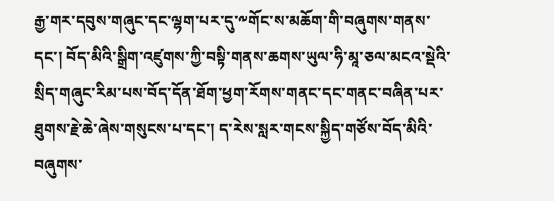རྒྱ་གར་དབུས་གཞུང་དང་ལྷག་པར་དུ་༸གོང་ས་མཆོག་གི་བཞུགས་གནས་དང་། བོད་མིའི་སྒྲིག་འཛུགས་ཀྱི་བསྟི་གནས་ཆགས་ཡུལ་ཧི་མཱ་ཅལ་མངའ་སྡེའི་སྲིད་གཞུང་རིམ་པས་བོད་དོན་ཐོག་ཕྱག་རོགས་གནང་དང་གནང་བཞིན་པར་ཐུགས་རྗེ་ཆེ་ཞེས་གསུངས་པ་དང་། ད་རེས་སླར་གངས་སྐྱིད་གཙོས་བོད་མིའི་བཞུགས་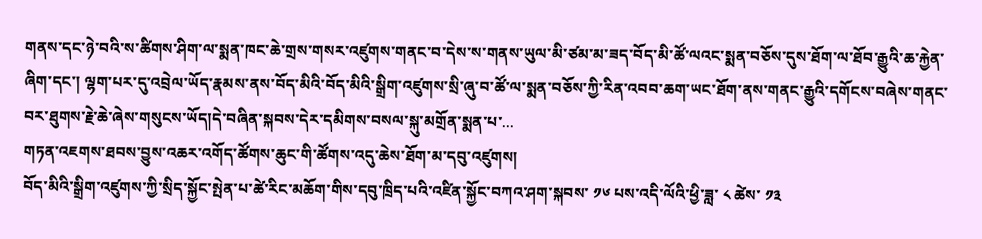གནས་དང་ཉེ་བའི་ས་ཚིགས་ཤིག་ལ་སྨན་ཁང་ཆེ་གྲས་གསར་འཛུགས་གནང་བ་དེས་ས་གནས་ཡུལ་མི་ཙམ་མ་ཟད་བོད་མི་ཚོ་ལའང་སྨན་བཅོས་དུས་ཐོག་ལ་ཐོབ་རྒྱུའི་ཆ་རྐྱེན་ཞིག་དང་། ལྷག་པར་དུ་འབྲེལ་ཡོད་རྣམས་ནས་བོད་མིའི་བོད་མིའི་སྒྲིག་འཛུགས་སྲི་ཞུ་བ་ཚོ་ལ་སྨན་བཅོས་ཀྱི་རིན་འབབ་ཆག་ཡང་ཐོག་ནས་གནང་རྒྱུའི་དགོངས་བཞེས་གནང་བར་ཐུགས་རྗེ་ཆེ་ཞེས་གསུངས་ཡོད།དེ་བཞིན་སྐབས་དེར་དམིགས་བསལ་སྐུ་མགྲོན་སྨན་པ་...
གཏན་འཇགས་ཐབས་བྱུས་འཆར་འགོད་ཚོགས་ཆུང་གི་ཚོགས་འདུ་ཆེས་ཐོག་མ་དབུ་འཛུགས།
བོད་མིའི་སྒྲིག་འཛུགས་ཀྱི་སྲིད་སྐྱོང་སྤེན་པ་ཚེ་རིང་མཆོག་གིས་དབུ་ཁྲིད་པའི་འཛིན་སྐྱོང་བཀའ་ཤག་སྐབས་ ༡༦ པས་འདི་ལོའི་ཕྱི་ཟླ་ ༨ ཚེས་ ༡༣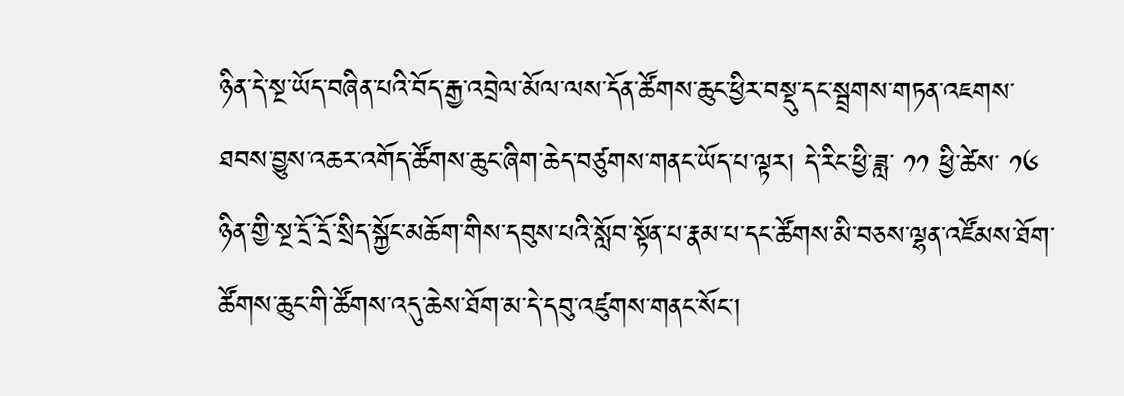ཉིན་དེ་སྔ་ཡོད་བཞིན་པའི་བོད་རྒྱ་འབྲེལ་མོལ་ལས་དོན་ཚོགས་ཆུང་ཕྱིར་བསྡུ་དང་སྦྲགས་གཏན་འཇགས་ཐབས་བྱུས་འཆར་འགོད་ཚོགས་ཆུང་ཞིག་ཆེད་བཙུགས་གནང་ཡོད་པ་ལྟར། དེ་རིང་ཕྱི་ཟླ་ ༡༡ ཕྱི་ཚེས་ ༡༦ ཉིན་གྱི་སྔ་དྲོ་དྲོ་སྲིད་སྐྱོང་མཆོག་གིས་དབུས་པའི་སློབ་སྟོན་པ་རྣམ་པ་དང་ཚོགས་མི་བཅས་ལྷན་འཛོམས་ཐོག་ཚོགས་ཆུང་གི་ཚོགས་འདུ་ཆེས་ཐོག་མ་དེ་དབུ་འཛུགས་གནང་སོང་།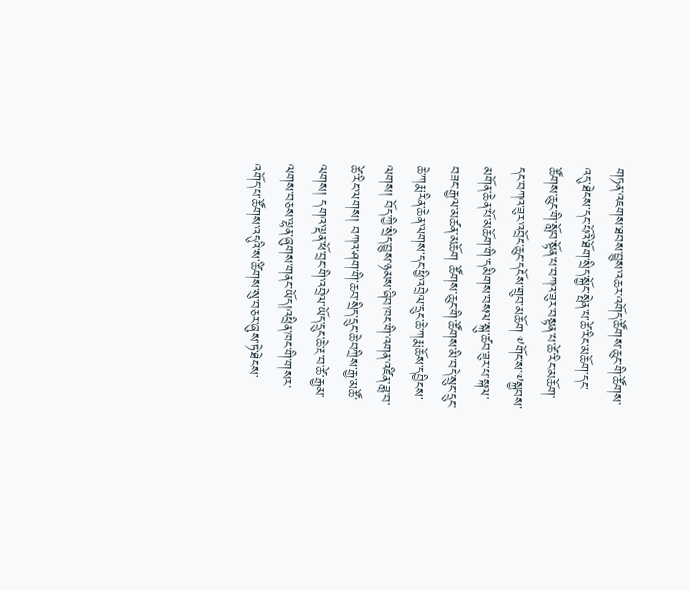གཏན་འཇགས་ཐབས་བྱུས་འཆར་འགོད་ཚོགས་ཆུང་གི་ཚོགས་འདུ་ཐེངས་དང་པོའི་ཐོག་སྲིད་སྐྱོང་སྤེན་པ་ཚེ་རིང་མཆོག་དང་ཚོགས་ཆུང་གི་སློབ་སྟོན་པ་བཀའ་ཟུར་བསྟན་པ་ཚེ་རིང་མཆོག་དང་བཀའ་ཟུར་འབྲོང་ཆུང་དངོས་གྲུབ་མཆོག ༸གོང་ས་༸སྐྱབས་མགོན་ཆེན་པོ་མཆོག་གི་དམིགས་བསལ་སྐུ་ཚབ་ཟུར་པ་སྐལ་བཟང་རྒྱལ་མཚན་མཆོག ཚོགས་ཆུང་གི་ཚོགས་མི་བདེ་སྲུང་དྲུང་ཆེ་ཀརྨ་རིན་ཆེན་ལགས་དང་ཕྱི་འབྲེལ་དྲུང་ཆེ་ཀརྨ་ཆོས་དབྱིངས་ལགས། བོད་ཀྱི་སྲིད་བྱུས་ཉམས་ཞིབ་ཁང་གི་འགན་འཛིན་ཟླ་བ་ཚེ་རིང་ལགས། བཀའ་ཤག་གི་ཆབ་སྲིད་དྲུང་ཆེ་བཀྲིས་རྒྱ་མཚོ་ལགས། དགའ་ལྡན་ཕོ་བྲང་གི་འབྲེལ་ཡོད་དྲུང་ཆེ་རྔ་བ་ཚེ་རྒྱམ་ལགས་བཅས་ལྷན་ཞུགས་གནང་ཡོད།འཕྲིན་ཁང་གི་གསར་འགོད་པ་ཚོགས་འདུའི་ས་ཚིགས་སུ་བཅར་ཞུས་ཏེ་ཐེངས་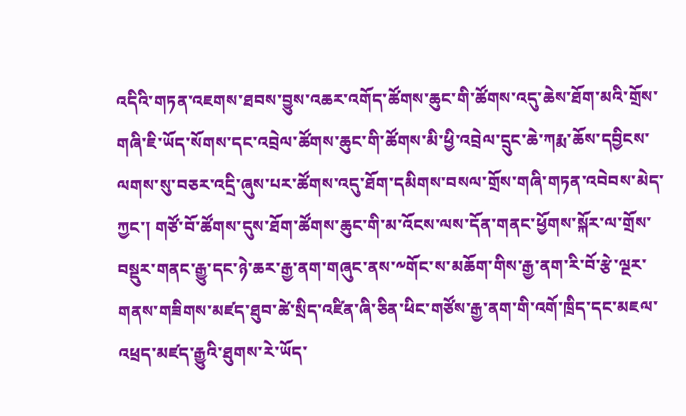འདིའི་གཏན་འཇགས་ཐབས་བྱུས་འཆར་འགོད་ཚོགས་ཆུང་གི་ཚོགས་འདུ་ཆེས་ཐོག་མའི་གྲོས་གཞི་ཇི་ཡོད་སོགས་དང་འབྲེལ་ཚོགས་ཆུང་གི་ཚོགས་མི་ཕྱི་འབྲེལ་དྲུང་ཆེ་ཀརྨ་ཆོས་དབྱིངས་ལགས་སུ་བཅར་འདྲི་ཞུས་པར་ཚོགས་འདུ་ཐོག་དམིགས་བསལ་གྲོས་གཞི་གཏན་འབེབས་མེད་ཀྱང་། གཙོ་བོ་ཚོགས་དུས་ཐོག་ཚོགས་ཆུང་གི་མ་འོངས་ལས་དོན་གནང་ཕྱོགས་སྐོར་ལ་གྲོས་བསྡུར་གནང་རྒྱུ་དང་ཉེ་ཆར་རྒྱ་ནག་གཞུང་ནས་༸གོང་ས་མཆོག་གིས་རྒྱ་ནག་རི་བོ་རྩེ་ལྔར་གནས་གཟིགས་མཛད་ཐུབ་ཚེ་སྲིད་འཛིན་ཞི་ཅིན་ཕིང་གཙོས་རྒྱ་ནག་གི་འགོ་ཁྲིད་དང་མཇལ་འཕྲད་མཛད་རྒྱུའི་ཐུགས་རེ་ཡོད་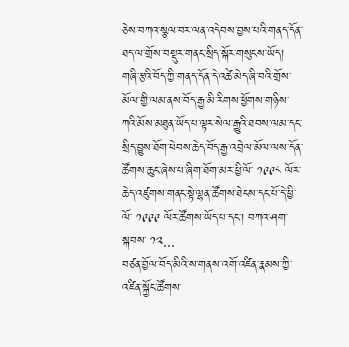ཅེས་བཀའ་སྩལ་བར་ལན་འདེབས་བྱས་པའི་གནད་དོན་ཐད་ལ་གྲོས་བསྡུར་གནང་སྲིད་སྐོར་གསུངས་ཡོད། གཞི་རྩའི་བོད་ཀྱི་གནད་དོན་དེ་འཚེ་མེད་ཞི་བའི་གྲོས་མོལ་གྱི་ལམ་ནས་བོད་རྒྱ་མི་རིགས་ཕྱོགས་གཉིས་ཀའི་མོས་མཐུན་ཡོད་པ་ལྟར་སེལ་རྒྱུའི་ཐབས་ལམ་དང་སྲིད་བྱུས་ཐོག་ཕེབས་ཆེད་བོད་རྒྱ་འབྲེལ་མོལ་ལས་དོན་ཚོགས་ཆུང་ཞེས་པ་ཞིག་ཐོག་མར་ཕྱི་ལོ་ ༡༩༩༨ ལོར་ཆེད་འཛུགས་གནང་སྟེ་ལྷན་ཚོགས་ཐེངས་དང་པོ་དེ་ཕྱི་ལོ་ ༡༩༩༩ ལོར་ཚོགས་ཡོད་པ་དང་། བཀའ་ཤག་སྐབས་ ༡༢...
བཙན་བྱོལ་བོད་མིའི་ས་གནས་འགོ་འཛིན་རྣམས་ཀྱི་འཛིན་སྐྱོང་ཚོགས་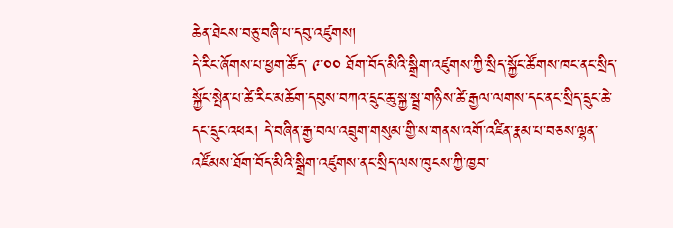ཆེན་ཐེངས་བཅུ་བཞི་པ་དབུ་འཛུགས།
དེ་རིང་ཞོགས་པ་ཕྱག་ཚོད་ ༩་༠༠ ཐོག་བོད་མིའི་སྒྲིག་འཛུགས་ཀྱི་སྲིད་སྐྱོང་ཚོགས་ཁང་ནང་སྲིད་སྐྱོང་སྤེན་པ་ཚེ་རིང་མཆོག་དབུས་བཀའ་དྲུང་ཆུ་སྐྱ་སྦྲ་གཉིས་ཚེ་རྒྱལ་ལགས་དང་ནང་སྲིད་དྲུང་ཆེ་དང་དྲུང་འཕར། དེ་བཞིན་རྒྱ་བལ་འབྲུག་གསུམ་གྱི་ས་གནས་འགོ་འཛིན་རྣམ་པ་བཅས་ལྷན་འཛོམས་ཐོག་བོད་མིའི་སྒྲིག་འཛུགས་ནང་སྲིད་ལས་ཁུངས་ཀྱི་ཁྱབ་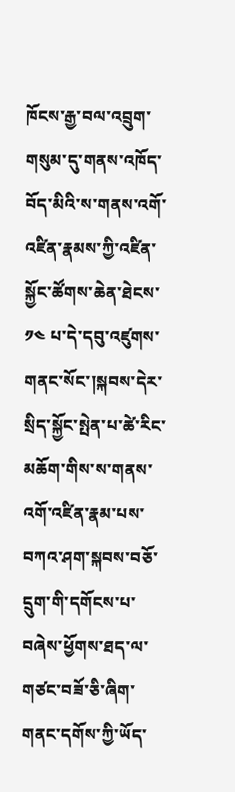ཁོངས་རྒྱ་བལ་འབྲུག་གསུམ་དུ་གནས་འཁོད་བོད་མིའི་ས་གནས་འགོ་འཛིན་རྣམས་ཀྱི་འཛིན་སྐྱོང་ཚོགས་ཆེན་ཐེངས་ ༡༤ པ་དེ་དབུ་འཛུགས་གནང་སོང་།སྐབས་དེར་སྲིད་སྐྱོང་སྤེན་པ་ཚེ་རིང་མཆོག་གིས་ས་གནས་འགོ་འཛིན་རྣམ་པས་བཀའ་ཤག་སྐབས་བཅོ་དྲུག་གི་དགོངས་པ་བཞེས་ཕྱོགས་ཐད་ལ་གཙང་བཟོ་ཅི་ཞིག་གནང་དགོས་ཀྱི་ཡོད་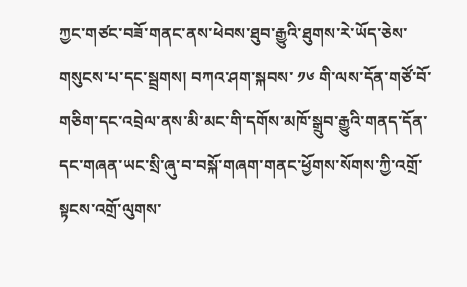ཀྱང་གཙང་བཟོ་གནང་ནས་ཕེབས་ཐུབ་རྒྱུའི་ཐུགས་རེ་ཡོད་ཅེས་གསུངས་པ་དང་སྦྲགས། བཀའ་ཤག་སྐབས་ ༡༦ གི་ལས་དོན་གཙོ་བོ་གཅིག་དང་འབྲེལ་ནས་མི་མང་གི་དགོས་མཁོ་སྒྲུབ་རྒྱུའི་གནད་དོན་དང་གཞན་ཡང་སྲི་ཞུ་བ་བསྐོ་གཞག་གནང་ཕྱོགས་སོགས་ཀྱི་འགྲོ་སྟངས་འགྲོ་ལུགས་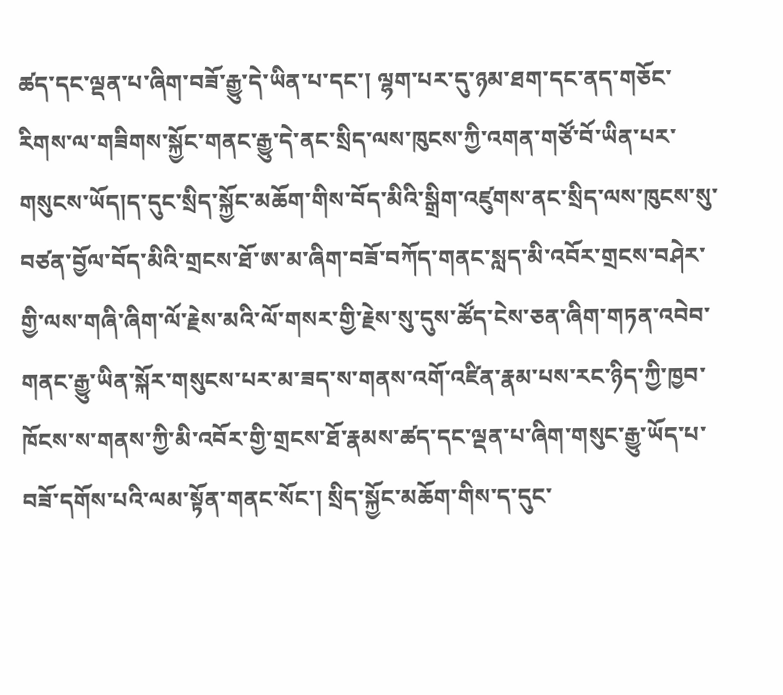ཚད་དང་ལྡན་པ་ཞིག་བཟོ་རྒྱུ་དེ་ཡིན་པ་དང་། ལྷག་པར་དུ་ཉམ་ཐག་དང་ནད་གཅོང་རིགས་ལ་གཟིགས་སྐྱོང་གནང་རྒྱུ་དེ་ནང་སྲིད་ལས་ཁུངས་ཀྱི་འགན་གཙོ་བོ་ཡིན་པར་གསུངས་ཡོད།ད་དུང་སྲིད་སྐྱོང་མཆོག་གིས་བོད་མིའི་སྒྲིག་འཛུགས་ནང་སྲིད་ལས་ཁུངས་སུ་བཙན་བྱོལ་བོད་མིའི་གྲངས་ཐོ་ཨ་མ་ཞིག་བཟོ་བཀོད་གནང་སླད་མི་འབོར་གྲངས་བཤེར་གྱི་ལས་གཞི་ཞིག་ལོ་རྗེས་མའི་ལོ་གསར་གྱི་རྗེས་སུ་དུས་ཚོད་ངེས་ཅན་ཞིག་གཏན་འབེབ་གནང་རྒྱུ་ཡིན་སྐོར་གསུངས་པར་མ་ཟད་ས་གནས་འགོ་འཛིན་རྣམ་པས་རང་ཉིད་ཀྱི་ཁྱབ་ཁོངས་ས་གནས་ཀྱི་མི་འབོར་གྱི་གྲངས་ཐོ་རྣམས་ཚད་དང་ལྡན་པ་ཞིག་གསུང་རྒྱུ་ཡོད་པ་བཟོ་དགོས་པའི་ལམ་སྟོན་གནང་སོང་། སྲིད་སྐྱོང་མཆོག་གིས་ད་དུང་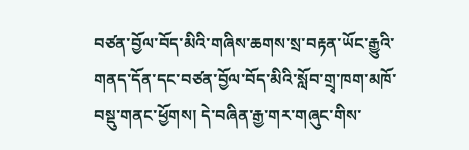བཙན་བྱོལ་བོད་མིའི་གཞིས་ཆགས་སྲ་བརྟན་ཡོང་རྒྱུའི་གནད་དོན་དང་བཙན་བྱོལ་བོད་མིའི་སློབ་གྲྭ་ཁག་མཁོ་བསྡུ་གནང་ཕྱོགས། དེ་བཞིན་རྒྱ་གར་གཞུང་གིས་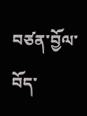བཙན་བྱོལ་བོད་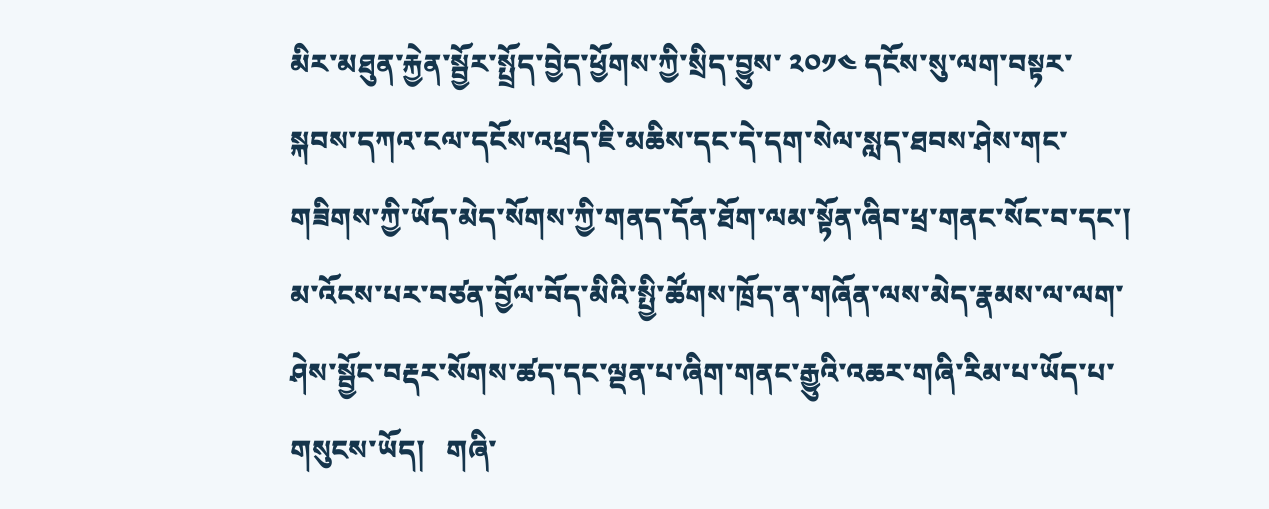མིར་མཐུན་རྐྱེན་སྦྱོར་སྤྲོད་བྱེད་ཕྱོགས་ཀྱི་སྲིད་བྱུས་ ༢༠༡༤ དངོས་སུ་ལག་བསྟར་སྐབས་དཀའ་ངལ་དངོས་འཕྲད་ཇི་མཆིས་དང་དེ་དག་སེལ་སླད་ཐབས་ཤེས་གང་གཟིགས་ཀྱི་ཡོད་མེད་སོགས་ཀྱི་གནད་དོན་ཐོག་ལམ་སྟོན་ཞིབ་ཕྲ་གནང་སོང་བ་དང་། མ་འོངས་པར་བཙན་བྱོལ་བོད་མིའི་སྤྱི་ཚོགས་ཁྲོད་ན་གཞོན་ལས་མེད་རྣམས་ལ་ལག་ཤེས་སྦྱོང་བརྡར་སོགས་ཚད་དང་ལྡན་པ་ཞིག་གནང་རྒྱུའི་འཆར་གཞི་རིམ་པ་ཡོད་པ་གསུངས་ཡོད།   གཞི་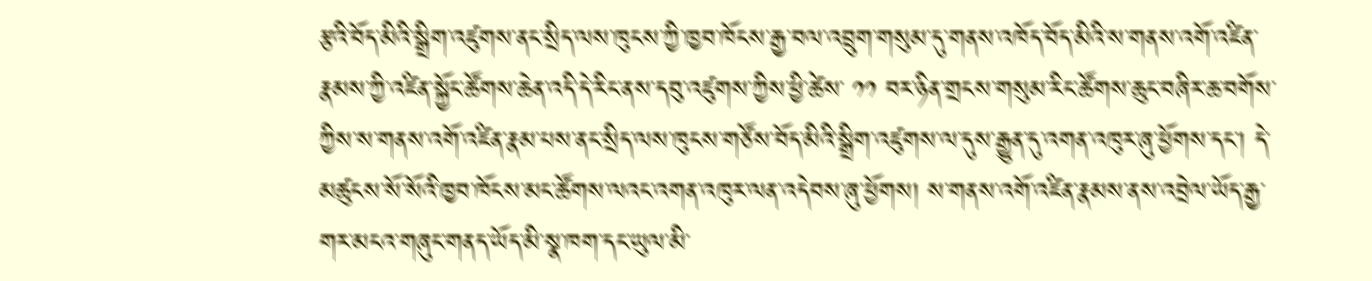རྩའི་བོད་མིའི་སྒྲིག་འཛུགས་ནང་སྲིད་ལས་ཁུངས་ཀྱི་ཁྱབ་ཁོངས་རྒྱ་བལ་འབྲུག་གསུམ་དུ་གནས་འཁོད་བོད་མིའི་ས་གནས་འགོ་འཛིན་རྣམས་ཀྱི་འཛིན་སྐྱོང་ཚོགས་ཆེན་འདི་དེ་རིང་ནས་དབུ་འཛུགས་ཀྱིས་ཕྱི་ཚེས་ ༡༡ བར་ཉིན་གྲངས་གསུམ་རིང་ཚོགས་ཆུང་བཞིར་ཆ་བགོས་ཀྱིས་ས་གནས་འགོ་འཛིན་རྣམ་པས་ནང་སྲིད་ལས་ཁུངས་གཙོས་བོད་མིའི་སྒྲིག་འཛུགས་ལ་དུས་རྒྱུན་དུ་འགན་འཁུར་ཞུ་ཕྱོགས་དང་། དེ་མཚུངས་སོ་སོའི་ཁྱབ་ཁོངས་མང་ཚོགས་ལའང་འགན་འཁུར་ལན་འདེབས་ཞུ་ཕྱོགས། ས་གནས་འགོ་འཛིན་རྣམས་ནས་འབྲེལ་ཡོད་རྒྱ་གར་མངའ་གཞུང་གནད་ཡོད་མི་སྣ་ཁག་དང་ཡུལ་མི་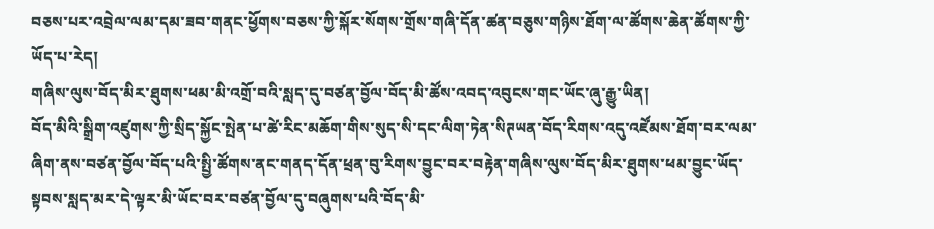བཅས་པར་འབྲེལ་ལམ་དམ་ཟབ་གནང་ཕྱོགས་བཅས་ཀྱི་སྐོར་སོགས་གྲོས་གཞི་དོན་ཚན་བཅུས་གཉིས་ཐོག་ལ་ཚོགས་ཆེན་ཚོགས་ཀྱི་ཡོད་པ་རེད།
གཞིས་ལུས་བོད་མིར་ཐུགས་ཕམ་མི་འགྲོ་བའི་སླད་དུ་བཙན་བྱོལ་བོད་མི་ཚོས་འབད་འབུངས་གང་ཡོང་ཞུ་རྒྱུ་ཡིན།
བོད་མིའི་སྒྲིག་འཛུགས་ཀྱི་སྲིད་སྐྱོང་སྤེན་པ་ཚེ་རིང་མཆོག་གིས་སུད་སི་དང་ལིག་ཏེན་སིཊཡན་བོད་རིགས་འདུ་འཛོམས་ཐོག་བར་ལམ་ཞིག་ནས་བཙན་བྱོལ་བོད་པའི་སྤྱི་ཚོགས་ནང་གནད་དོན་ཕྲན་བུ་རིགས་བྱུང་བར་བརྟེན་གཞིས་ལུས་བོད་མིར་ཐུགས་ཕམ་བྱུང་ཡོད་སྟབས་སླད་མར་དེ་ལྟར་མི་ཡོང་བར་བཙན་བྱོལ་དུ་བཞུགས་པའི་བོད་མི་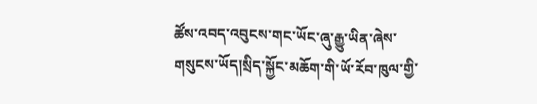ཚོས་འབད་འབུངས་གང་ཡོང་ཞུ་རྒྱུ་ཡིན་ཞེས་གསུངས་ཡོད།སྲིད་སྐྱོང་མཆོག་གི་ཡོ་རོབ་ཁུལ་གྱི་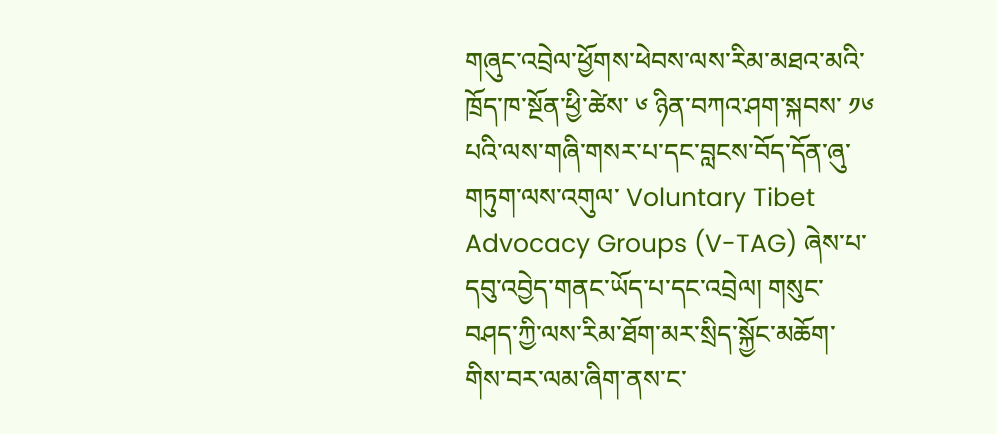གཞུང་འབྲེལ་ཕྱོགས་ཕེབས་ལས་རིམ་མཐའ་མའི་ཁྲོད་ཁ་སྔོན་ཕྱི་ཚེས་ ༦ ཉིན་བཀའ་ཤག་སྐབས་ ༡༦ པའི་ལས་གཞི་གསར་པ་དང་བླངས་བོད་དོན་ཞུ་གཏུག་ལས་འགུལ་ Voluntary Tibet Advocacy Groups (V-TAG) ཞེས་པ་དབུ་འབྱེད་གནང་ཡོད་པ་དང་འབྲེལ། གསུང་བཤད་ཀྱི་ལས་རིམ་ཐོག་མར་སྲིད་སྐྱོང་མཆོག་གིས་བར་ལམ་ཞིག་ནས་ང་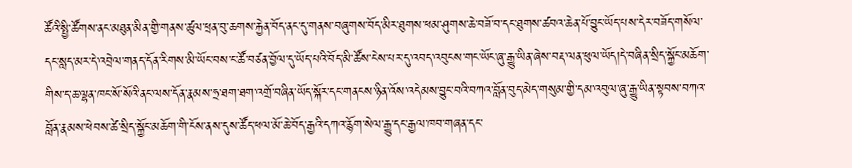ཚོའི་སྤྱི་ཚོགས་ནང་མཐུན་མིན་གྱི་གནས་ཚུལ་ཕྲན་བུ་ཆགས་རྐྱེན་བོད་ནང་དུ་གནས་བཞུགས་བོད་མིར་ཐུགས་ཕམ་ཤུགས་ཆེ་བཟོ་བ་དང་ཐུགས་ཚབའ་ཆེན་པོ་བྱུང་ཡོད་པས་དེར་བཟོད་གསོལ་དང་སླད་མར་དེ་འབྲེལ་གནད་དོན་རིགས་མི་ཡོང་བས་ང་ཚོ་བཙན་བྱོལ་དུ་ཡོད་པའི་བོད་མི་ཚོས་ངེས་པར་དུ་འབད་འབུངས་གང་ཡོང་ཞུ་རྒྱུ་ཡིན་ཞེས་བརྡ་ལན་ཕུལ་ཡོད།དེ་བཞིན་སྲིད་སྐྱོང་མཆོག་གིས་ད་ཆ་ལྷན་ཁང་སོ་སོའི་ནང་ལས་དོན་རྣམས་ཧྲ་ཐག་ཐག་འགྲོ་བཞིན་ཡོད་སྐོར་དང་གནངས་ཉིན་འོས་འདེམས་བྱུང་བའི་བཀའ་བློན་བུད་མེད་གསུམ་གྱི་དམ་འབུལ་ཞུ་རྒྱུ་ཡིན་སྟབས་བཀའ་བློན་རྣམས་ཕེབས་ཚེ་སྲིད་སྐྱོང་མཆོག་གི་ངོས་ནས་དུས་ཚོད་ཕལ་མོ་ཆེ་བོད་རྒྱའི་དཀའ་རྙོག་སེལ་རྒྱུ་དང་རྒྱལ་ཁབ་གཞན་དང་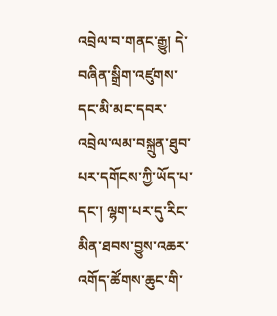འབྲེལ་བ་གནང་རྒྱུ། དེ་བཞིན་སྒྲིག་འཛུགས་དང་མི་མང་དབར་འབྲེལ་ལམ་བསྐྲུན་ཐུབ་པར་དགོངས་ཀྱི་ཡོད་པ་དང་། ལྷག་པར་དུ་རིང་མིན་ཐབས་བྱུས་འཆར་འགོད་ཚོགས་ཆུང་གི་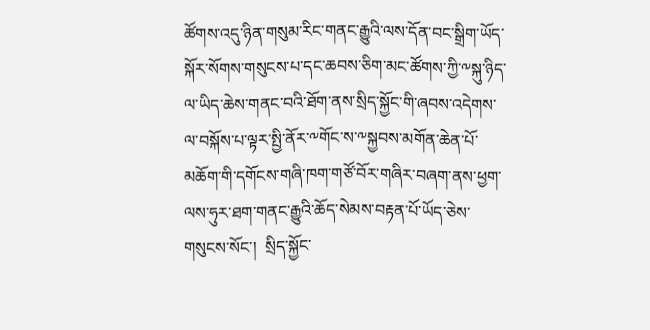ཚོགས་འདུ་ཉིན་གསུམ་རིང་གནང་རྒྱུའི་ལས་དོན་བང་སྒྲིག་ཡོད་སྐོར་སོགས་གསུངས་པ་དང་ཆབས་ཅིག་མང་ཚོགས་ཀྱི་༸སྐུ་ཉིད་ལ་ཡིད་ཆེས་གནང་བའི་ཐོག་ནས་སྲིད་སྐྱོང་གི་ཞབས་འདེགས་ལ་བསྐོས་པ་ལྟར་སྤྱི་ནོར་༸གོང་ས་༸སྐྱབས་མགོན་ཆེན་པོ་མཆོག་གི་དགོངས་གཞི་ཁག་གཙོ་བོར་གཞིར་བཞག་ནས་ཕྱག་ལས་ཧུར་ཐག་གནང་རྒྱུའི་ཆོད་སེམས་བརྟན་པོ་ཡོད་ཅེས་གསུངས་སོང་།  སྲིད་སྐྱོང་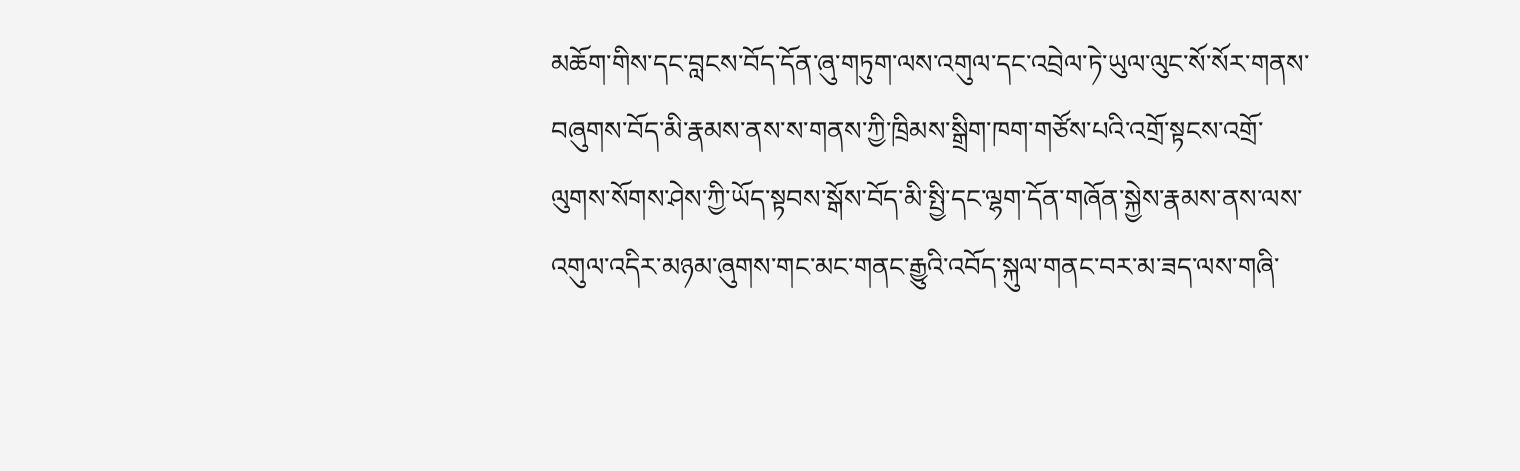མཆོག་གིས་དང་བླངས་བོད་དོན་ཞུ་གཏུག་ལས་འགུལ་དང་འབྲེལ་ཏེ་ཡུལ་ལུང་སོ་སོར་གནས་བཞུགས་བོད་མི་རྣམས་ནས་ས་གནས་ཀྱི་ཁྲིམས་སྒྲིག་ཁག་གཙོས་པའི་འགྲོ་སྟངས་འགྲོ་ལུགས་སོགས་ཤེས་ཀྱི་ཡོད་སྟབས་སྒོས་བོད་མི་སྤྱི་དང་ལྷག་དོན་གཞོན་སྐྱེས་རྣམས་ནས་ལས་འགུལ་འདིར་མཉམ་ཞུགས་གང་མང་གནང་རྒྱུའི་འབོད་སྐུལ་གནང་བར་མ་ཟད་ལས་གཞི་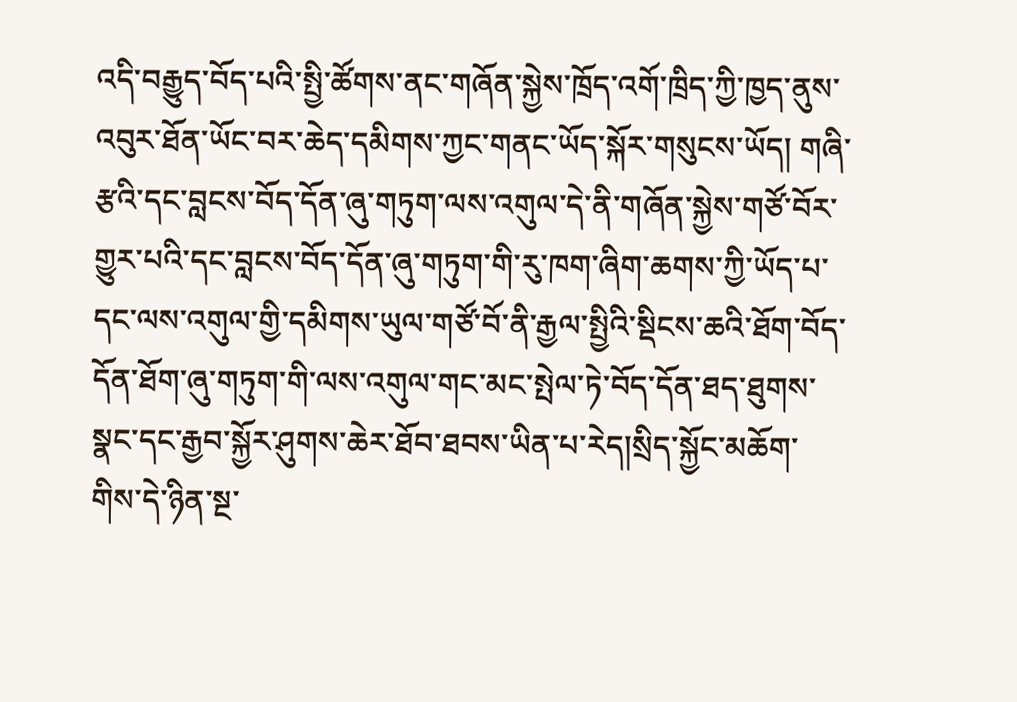འདི་བརྒྱུད་བོད་པའི་སྤྱི་ཚོགས་ནང་གཞོན་སྐྱེས་ཁྲོད་འགོ་ཁྲིད་ཀྱི་ཁྱད་ནུས་འབུར་ཐོན་ཡོང་བར་ཆེད་དམིགས་ཀྱང་གནང་ཡོད་སྐོར་གསུངས་ཡོད། གཞི་རྩའི་དང་བླངས་བོད་དོན་ཞུ་གཏུག་ལས་འགུལ་དེ་ནི་གཞོན་སྐྱེས་གཙོ་བོར་གྱུར་པའི་དང་བླངས་བོད་དོན་ཞུ་གཏུག་གི་རུ་ཁག་ཞིག་ཆགས་ཀྱི་ཡོད་པ་དང་ལས་འགུལ་གྱི་དམིགས་ཡུལ་གཙོ་བོ་ནི་རྒྱལ་སྤྱིའི་སྡིངས་ཆའི་ཐོག་བོད་དོན་ཐོག་ཞུ་གཏུག་གི་ལས་འགུལ་གང་མང་སྤེལ་ཏེ་བོད་དོན་ཐད་ཐུགས་སྣང་དང་རྒྱབ་སྐྱོར་ཤུགས་ཆེར་ཐོབ་ཐབས་ཡིན་པ་རེད།སྲིད་སྐྱོང་མཆོག་གིས་དེ་ཉིན་སྔ་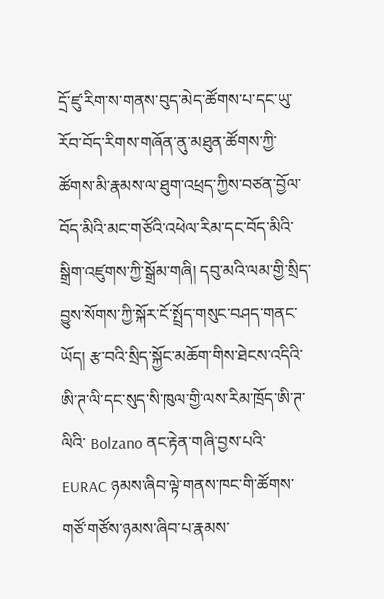དྲོ་ཛུ་རིག་ས་གནས་བུད་མེད་ཚོགས་པ་དང་ཡུ་རོབ་བོད་རིགས་གཞོན་ནུ་མཐུན་ཚོགས་ཀྱི་ཚོགས་མི་རྣམས་ལ་ཐུག་འཕྲད་ཀྱིས་བཙན་བྱོལ་བོད་མིའི་མང་གཙོའི་འཕེལ་རིམ་དང་བོད་མིའི་སྒྲིག་འཛུགས་ཀྱི་སྒྲོམ་གཞི། དབུ་མའི་ལམ་གྱི་སྲིད་བྱུས་སོགས་ཀྱི་སྐོར་ངོ་སྤྲོད་གསུང་བཤད་གནང་ཡོད། རྩ་བའི་སྲིད་སྐྱོང་མཆོག་གིས་ཐེངས་འདིའི་ཨི་ཊ་ལི་དང་སུད་སི་ཁུལ་གྱི་ལས་རིམ་ཁྲོད་ཨི་ཊ་ལིའི་ Bolzano ནང་རྟེན་གཞི་བྱས་པའི་ EURAC ཉམས་ཞིབ་ལྟེ་གནས་ཁང་གི་ཚོགས་གཙོ་གཙོས་ཉམས་ཞིབ་པ་རྣམས་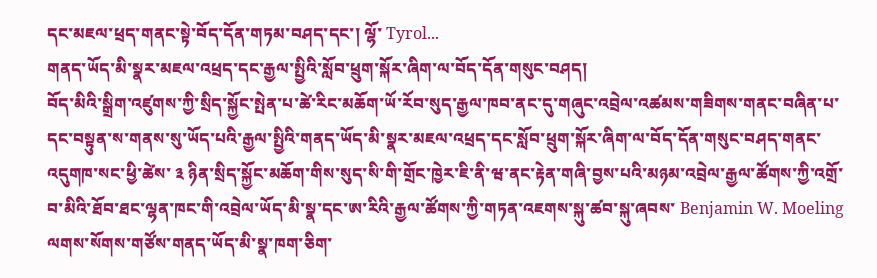དང་མཇལ་ཕྲད་གནང་སྟེ་བོད་དོན་གཏམ་བཤད་དང་། ལྷོ་ Tyrol...
གནད་ཡོད་མི་སྣར་མཇལ་འཕྲད་དང་རྒྱལ་སྤྱིའི་སློབ་ཕྲུག་སྐོར་ཞིག་ལ་བོད་དོན་གསུང་བཤད།
བོད་མིའི་སྒྲིག་འཛུགས་ཀྱི་སྲིད་སྐྱོང་སྤེན་པ་ཚེ་རིང་མཆོག་ཡོ་རོབ་སུད་རྒྱལ་ཁབ་ནང་དུ་གཞུང་འབྲེལ་འཚམས་གཟིགས་གནང་བཞིན་པ་དང་བསྟུན་ས་གནས་སུ་ཡོད་པའི་རྒྱལ་སྤྱིའི་གནད་ཡོད་མི་སྣར་མཇལ་འཕྲད་དང་སློབ་ཕྲུག་སྐོར་ཞིག་ལ་བོད་དོན་གསུང་བཤད་གནང་འདུགཁ་སང་ཕྱི་ཚེས་ ༣ ཉིན་སྲིད་སྐྱོང་མཆོག་གིས་སུད་སི་གི་གྲོང་ཁྱེར་ཇི་ནི་ཝ་ནང་རྟེན་གཞི་བྱས་པའི་མཉམ་འབྲེལ་རྒྱལ་ཚོགས་ཀྱི་འགྲོ་བ་མིའི་ཐོབ་ཐང་ལྷན་ཁང་གི་འབྲེལ་ཡོད་མི་སྣ་དང་ཨ་རིའི་རྒྱལ་ཚོགས་ཀྱི་གཏན་འཇགས་སྐུ་ཚབ་སྐུ་ཞབས་ Benjamin W. Moeling ལགས་སོགས་གཙོས་གནད་ཡོད་མི་སྣ་ཁག་ཅིག་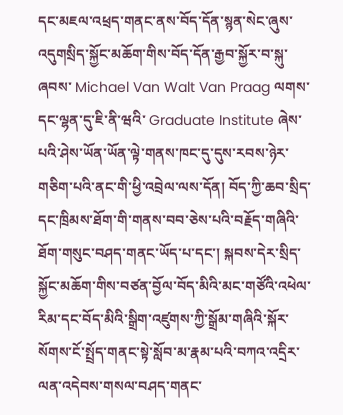དང་མཇལ་འཕྲད་གནང་ནས་བོད་དོན་སྙན་སེང་ཞུས་འདུགསྲིད་སྐྱོང་མཆོག་གིས་བོད་དོན་རྒྱབ་སྐྱོར་བ་སྐུ་ཞབས་ Michael Van Walt Van Praag ལགས་དང་ལྷན་དུ་ཇི་ནི་ཝའི་ Graduate Institute ཞེས་པའི་ཤེས་ཡོན་ཡོན་ལྟེ་གནས་ཁང་དུ་དུས་རབས་ཉེར་གཅིག་པའི་ནང་གི་ཕྱི་འབྲེལ་ལས་དོན། བོད་ཀྱི་ཆབ་སྲིད་དང་ཁྲིམས་ཐོག་གི་གནས་བབ་ཅེས་པའི་བརྗོད་གཞིའི་ཐོག་གསུང་བཤད་གནང་ཡོད་པ་དང་། སྐབས་དེར་སྲིད་སྐྱོང་མཆོག་གིས་བཙན་བྱོལ་བོད་མིའི་མང་གཙོའི་འཕེལ་རིམ་དང་བོད་མིའི་སྒྲིག་འཛུགས་ཀྱི་སྒྲོམ་གཞིའི་སྐོར་སོགས་ངོ་སྤྲོད་གནང་སྟེ་སློབ་མ་རྣམ་པའི་བཀའ་འདྲིར་ལན་འདེབས་གསལ་བཤད་གནང་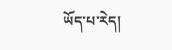ཡོད་པ་རེད།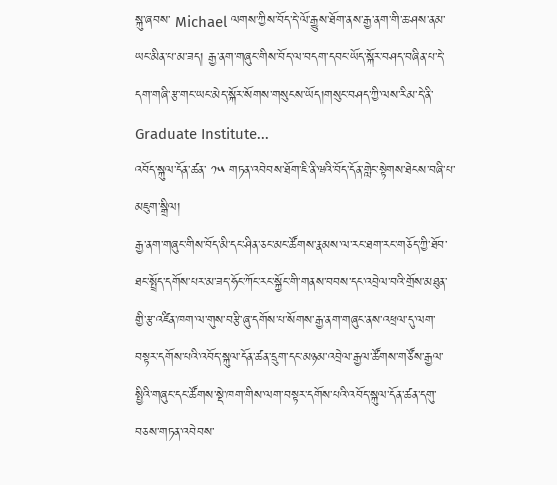སྐུ་ཞབས་ Michael ལགས་ཀྱིས་བོད་དེ་ལོ་རྒྱུས་ཐོག་ནས་རྒྱ་ནག་གི་ཆ་ཤས་ནམ་ཡང་མིན་པ་མ་ཟད། རྒྱ་ནག་གཞུང་གིས་བོད་ལ་བདག་དབང་ཡོད་སྐོར་བཤད་བཞིན་པ་དེ་དག་གཞི་རྩ་གང་ཡང་མེད་སྐོར་སོགས་གསུངས་ཡོད།གསུང་བཤད་ཀྱི་ལས་རིམ་དེ་ནི་ Graduate Institute...
འབོད་སྐུལ་དོན་ཚན་ ༡༥ གཏན་འབེབས་ཐོག་ཇི་ནི་ཝའི་བོད་དོན་གླེང་སྟེགས་ཐེངས་བཞི་པ་མཇུག་སྒྲིལ།
རྒྱ་ནག་གཞུང་གིས་བོད་མི་དང་ཤིན་ཅང་མང་ཚོགས་རྣམས་ལ་རང་ཐག་རང་གཅོད་ཀྱི་ཐོབ་ཐང་སྤྲོད་དགོས་པར་མ་ཟད་ཧོང་ཀོང་རང་སྐྱོང་གི་གནས་བབས་དང་འབྲེལ་བའི་གྲོས་མཐུན་གྱི་རྩ་འཛིན་ཁག་ལ་གུས་བརྩི་ཞུ་དགོས་པ་སོགས་རྒྱ་ནག་གཞུང་ནས་འཕྲལ་དུ་ལག་བསྟར་དགོས་པའི་འབོད་སྐུལ་དོན་ཚན་དྲུག་དང་མཉམ་འབྲེལ་རྒྱལ་ཚོགས་གཙོས་རྒྱལ་སྤྱིའི་གཞུང་དང་ཚོགས་སྡེ་ཁག་གིས་ལག་བསྟར་དགོས་པའི་འབོད་སྐུལ་དོན་ཚན་དགུ་བཅས་གཏན་འབེབས་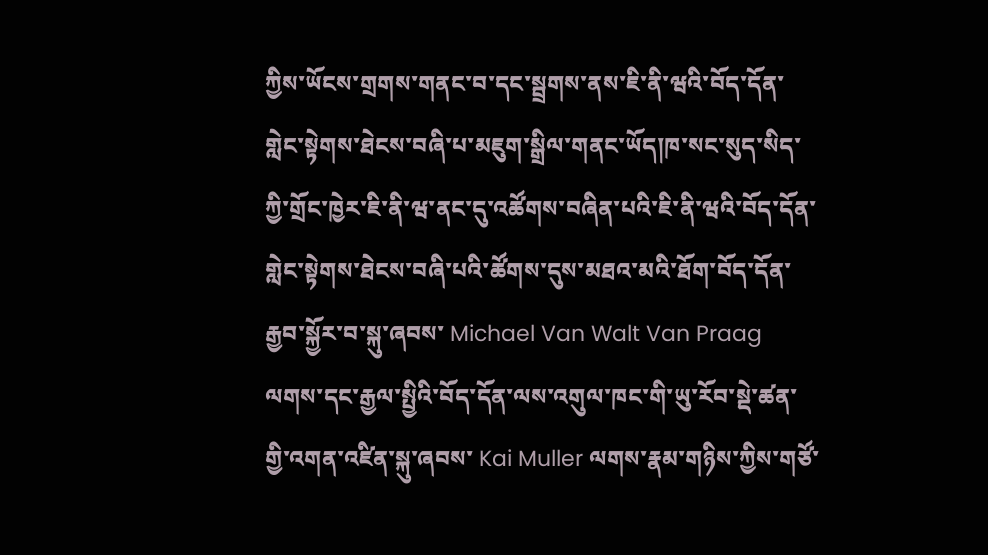ཀྱིས་ཡོངས་གྲགས་གནང་བ་དང་སྦྲགས་ནས་ཇི་ནི་ཝའི་བོད་དོན་གླེང་སྟེགས་ཐེངས་བཞི་པ་མཇུག་སྒྲིལ་གནང་ཡོད།ཁ་སང་སུད་སིད་ཀྱི་གྲོང་ཁྱེར་ཇི་ནི་ཝ་ནང་དུ་འཚོགས་བཞིན་པའི་ཇི་ནི་ཝའི་བོད་དོན་གླེང་སྟེགས་ཐེངས་བཞི་པའི་ཚོགས་དུས་མཐའ་མའི་ཐོག་བོད་དོན་རྒྱབ་སྐྱོར་བ་སྐུ་ཞབས་ Michael Van Walt Van Praag ལགས་དང་རྒྱལ་སྤྱིའི་བོད་དོན་ལས་འགུལ་ཁང་གི་ཡུ་རོབ་སྡེ་ཚན་གྱི་འགན་འཛིན་སྐུ་ཞབས་ Kai Muller ལགས་རྣམ་གཉིས་ཀྱིས་གཙོ་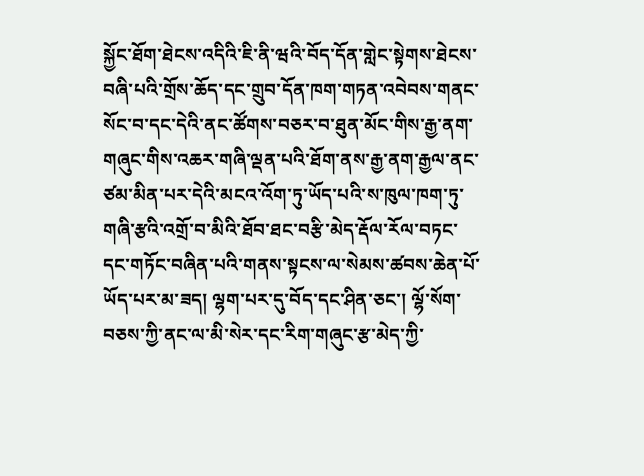སྐྱོང་ཐོག་ཐེངས་འདིའི་ཇི་ནི་ཝའི་བོད་དོན་གླེང་སྟེགས་ཐེངས་བཞི་པའི་གྲོས་ཆོད་དང་གྲུབ་དོན་ཁག་གཏན་འབེབས་གནང་སོང་བ་དང་དེའི་ནང་ཚོགས་བཅར་བ་ཐུན་མོང་གིས་རྒྱ་ནག་གཞུང་གིས་འཆར་གཞི་ལྡན་པའི་ཐོག་ནས་རྒྱ་ནག་རྒྱལ་ནང་ཙམ་མིན་པར་དེའི་མངའ་འོག་ཏུ་ཡོད་པའི་ས་ཁུལ་ཁག་ཏུ་གཞི་རྩའི་འགྲོ་བ་མིའི་ཐོབ་ཐང་བརྩི་མེད་རྡོལ་རོལ་བཏང་དང་གཏོང་བཞིན་པའི་གནས་སྟངས་ལ་སེམས་ཚབས་ཆེན་པོ་ཡོད་པར་མ་ཟད། ལྷག་པར་དུ་བོད་དང་ཤིན་ཅང་། ལྷོ་སོག་བཅས་ཀྱི་ནང་ལ་མི་སེར་དང་རིག་གཞུང་རྩ་མེད་ཀྱི་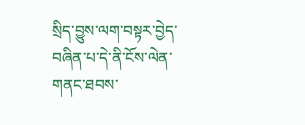སྲིད་བྱུས་ལག་བསྟར་བྱེད་བཞིན་པ་དེ་ནི་ངོས་ལེན་གནང་ཐབས་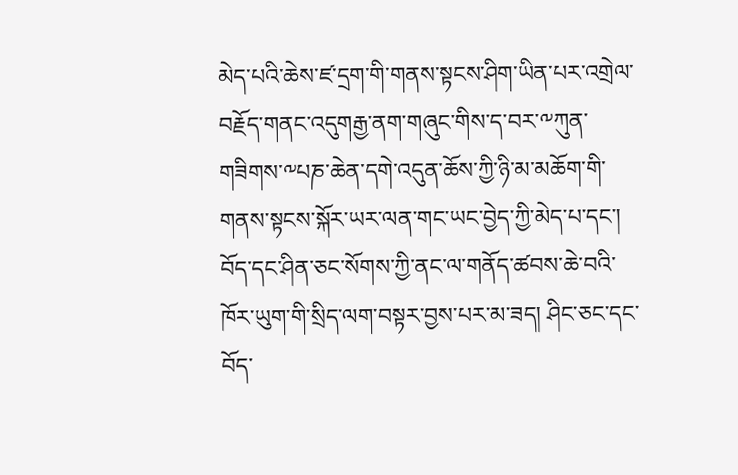མེད་པའི་ཆེས་ཛ་དྲག་གི་གནས་སྟངས་ཤིག་ཡིན་པར་འགྲེལ་བརྗོད་གནང་འདུགརྒྱ་ནག་གཞུང་གིས་ད་བར་༸ཀུན་གཟིགས་༸པཎ་ཆེན་དགེ་འདུན་ཆོས་ཀྱི་ཉི་མ་མཆོག་གི་གནས་སྟངས་སྐོར་ཡར་ལན་གང་ཡང་བྱེད་ཀྱི་མེད་པ་དང་། བོད་དང་ཤིན་ཅང་སོགས་ཀྱི་ནང་ལ་གནོད་ཚབས་ཆེ་བའི་ཁོར་ཡུག་གི་སྲིད་ལག་བསྟར་བྱས་པར་མ་ཟད། ཤིང་ཅང་དང་བོད་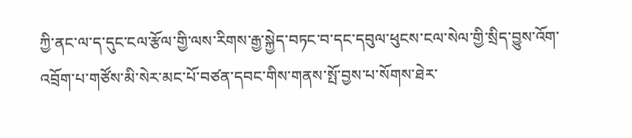ཀྱི་ནང་ལ་ད་དུང་ངལ་རྩོལ་གྱི་ལས་རིགས་རྒྱ་སྐྱེད་བཏང་བ་དང་དབུལ་ཕུངས་ངལ་སེལ་གྱི་སྲིད་བྱུས་འོག་འབྲོག་པ་གཙོས་མི་སེར་མང་པོ་བཙན་དབང་གིས་གནས་སྤོ་བྱས་པ་སོགས་ཐེར་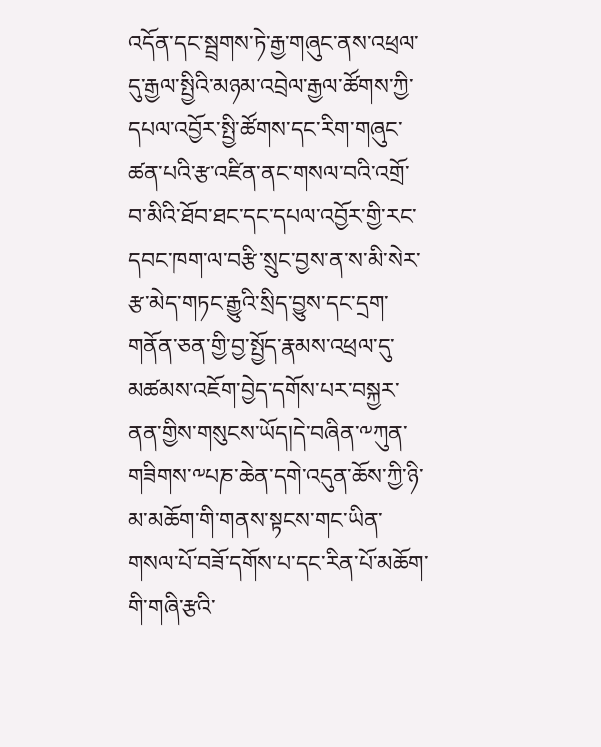འདོན་དང་སྦྲགས་ཏེ་རྒྱ་གཞུང་ནས་འཕྲལ་དུ་རྒྱལ་སྤྱིའི་མཉམ་འབྲེལ་རྒྱལ་ཚོགས་ཀྱི་དཔལ་འབྱོར་སྤྱི་ཚོགས་དང་རིག་གཞུང་ཚན་པའི་རྩ་འཛིན་ནང་གསལ་བའི་འགྲོ་བ་མིའི་ཐོབ་ཐང་དང་དཔལ་འབྱོར་གྱི་རང་དབང་ཁག་ལ་བརྩི་སྲུང་བྱས་ན་ས་མི་སེར་རྩ་མེད་གཏང་རྒྱུའི་སྲིད་བྱུས་དང་དྲག་གནོན་ཅན་གྱི་བྱ་སྤྱོད་རྣམས་འཕྲལ་དུ་མཚམས་འཇོག་བྱེད་དགོས་པར་བསྐྱར་ནན་གྱིས་གསུངས་ཡོད།དེ་བཞིན་༸ཀུན་གཟིགས་༸པཎ་ཆེན་དགེ་འདུན་ཆོས་ཀྱི་ཉི་མ་མཆོག་གི་གནས་སྟངས་གང་ཡིན་གསལ་པོ་བཟོ་དགོས་པ་དང་རིན་པོ་མཆོག་གི་གཞི་རྩའི་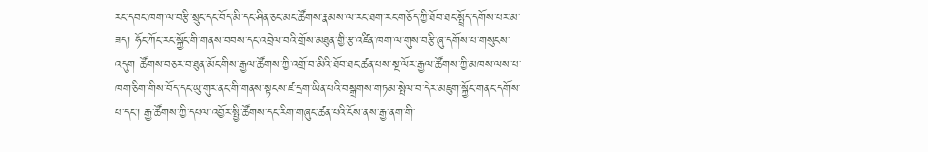རང་དབང་ཁག་ལ་བརྩི་སྲུང་དང་བོད་མི་དང་ཤིན་ཅང་མང་ཚོགས་རྣམས་ལ་རང་ཐག་རང་གཅོད་ཀྱི་ཐོབ་ཐང་སྤྲོད་དགོས་པར་མ་ཟད། ཧོང་ཀོང་རང་སྐྱོང་གི་གནས་བབས་དང་འབྲེལ་བའི་གྲོས་མཐུན་གྱི་རྩ་འཛིན་ཁག་ལ་གུས་བརྩི་ཞུ་དགོས་པ་གསུངས་འདུག ཚོགས་བཅར་བ་ཐུན་མོང་གིས་རྒྱལ་ཚོགས་ཀྱི་འགྲོ་བ་མིའི་ཐོབ་ཐང་ཚན་པས་སྔ་ལོར་རྒྱལ་ཚོགས་ཀྱི་མཁས་ལས་པ་ཁག་ཅིག་གིས་བོད་དང་ཡུ་གུར་ནང་གི་གནས་སྟངས་ཛ་དྲག་ཡིན་པའི་བསྒྲགས་གཏམ་སྤེལ་བ་དེར་མཇུག་སྐྱོང་གནང་དགོས་པ་དང་། རྒྱ་ཚོགས་ཀྱི་དཔལ་འབྱོར་སྤྱི་ཚོགས་དང་རིག་གཞུང་ཚན་པའི་ངོས་ནས་རྒྱ་ནག་གི་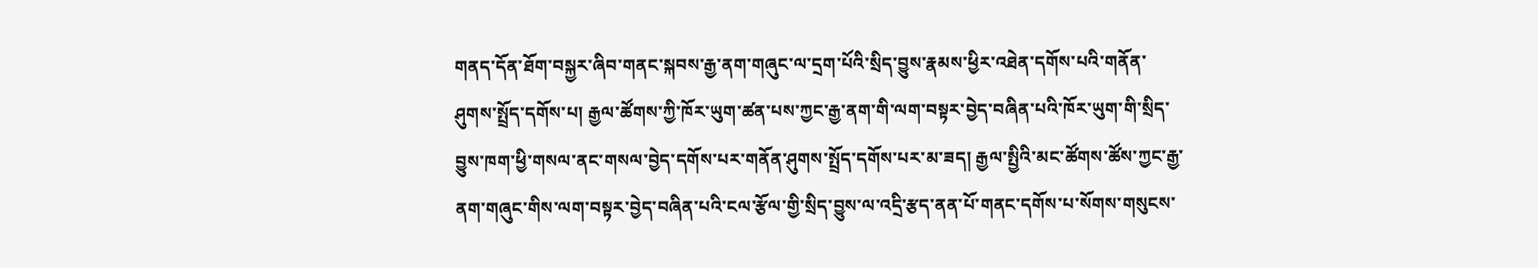གནད་དོན་ཐོག་བསྐྱར་ཞིབ་གནང་སྐབས་རྒྱ་ནག་གཞུང་ལ་དྲག་པོའི་སྲིད་བྱུས་རྣམས་ཕྱིར་འཐེན་དགོས་པའི་གནོན་ཤུགས་སྤྲོད་དགོས་པ། རྒྱལ་ཚོགས་ཀྱི་ཁོར་ཡུག་ཚན་པས་ཀྱང་རྒྱ་ནག་གི་ལག་བསྟར་བྱེད་བཞིན་པའི་ཁོར་ཡུག་གི་སྲིད་བྱུས་ཁག་ཕྱི་གསལ་ནང་གསལ་བྱེད་དགོས་པར་གནོན་ཤུགས་སྤྲོད་དགོས་པར་མ་ཟད། རྒྱལ་སྤྱིའི་མང་ཚོགས་ཚོས་ཀྱང་རྒྱ་ནག་གཞུང་གིས་ལག་བསྟར་བྱེད་བཞིན་པའི་ངལ་རྩོལ་གྱི་སྲིད་བྱུས་ལ་འདྲི་རྩད་ནན་པོ་གནང་དགོས་པ་སོགས་གསུངས་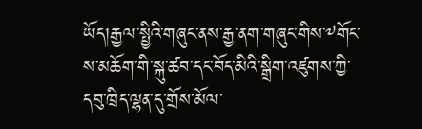ཡོད།རྒྱལ་སྤྱིའི་གཞུང་ནས་རྒྱ་ནག་གཞུང་གིས་༸གོང་ས་མཆོག་གི་སྐུ་ཚབ་དང་བོད་མིའི་སྒྲིག་འཛུགས་ཀྱི་དབུ་ཁྲིད་ལྷན་དུ་གྲོས་མོལ་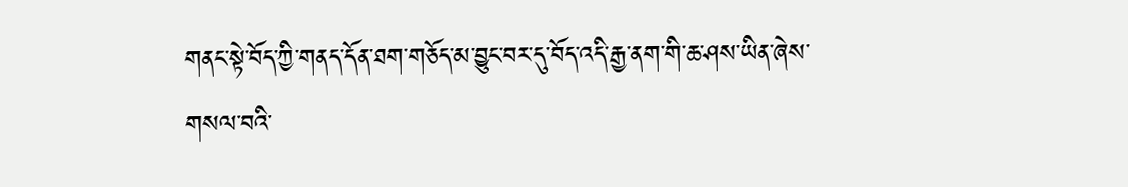གནང་སྟེ་བོད་ཀྱི་གནད་དོན་ཐག་གཅོད་མ་བྱུང་བར་དུ་བོད་འདི་རྒྱ་ནག་གི་ཆ་ཤས་ཡིན་ཞེས་གསལ་བའི་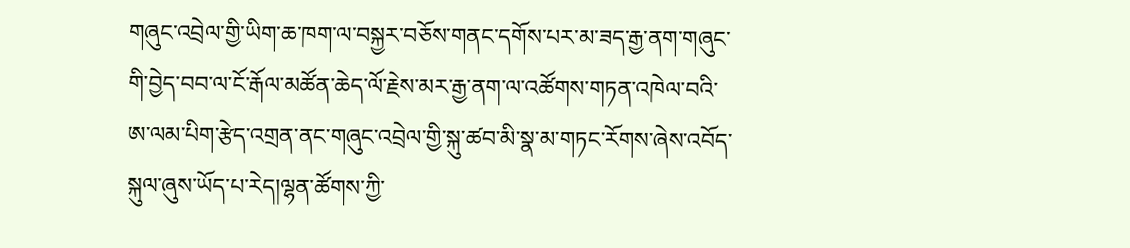གཞུང་འབྲེལ་གྱི་ཡིག་ཆ་ཁག་ལ་བསྐྱར་བཅོས་གནང་དགོས་པར་མ་ཟད་རྒྱ་ནག་གཞུང་གི་བྱེད་བབ་ལ་ངོ་རྒོལ་མཚོན་ཆེད་ལོ་རྗེས་མར་རྒྱ་ནག་ལ་འཚོགས་གཏན་འཁེལ་བའི་ཨ་ལམ་པིག་རྩེད་འགྲན་ནང་གཞུང་འབྲེལ་གྱི་སྐུ་ཚབ་མི་སྣ་མ་གཏང་རོགས་ཞེས་འབོད་སྐུལ་ཞུས་ཡོད་པ་རེད།ལྷན་ཚོགས་ཀྱི་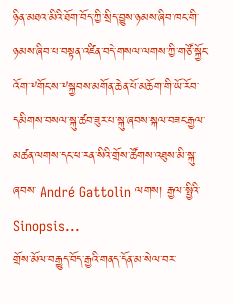ཉིན་མཐའ་མིའི་ཐོག་བོད་ཀྱི་སྲིད་བྱུས་ཉམས་ཞིབ་ཁང་གི་ཉམས་ཞིབ་པ་བསྟན་འཛིན་བདེ་གསལ་ལགས་ཀྱི་གཙོ་སྐྱོང་འོག་༸གོང་ས་༸སྐྱབས་མགོན་ཆེན་པོ་མཆོག་གི་ཡོ་རོབ་དམིགས་བསལ་སྐུ་ཚབ་ཟུར་པ་སྐུ་ཞབས་སྐལ་བཟང་རྒྱལ་མཚན་ལགས་དང་ཕ་རན་སིའི་གྲོས་ཚོགས་འཐུས་མི་སྐུ་ཞབས་ André Gattolin ལགས། རྒྱལ་སྤྱིའི་ Sinopsis...
གྲོས་མོལ་བརྒྱུད་བོད་རྒྱའི་གནད་དོན་མ་སེལ་བར་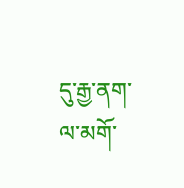དུ་རྒྱ་ནག་ལ་མགོ་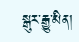སྒུར་རྒྱུ་མིན།